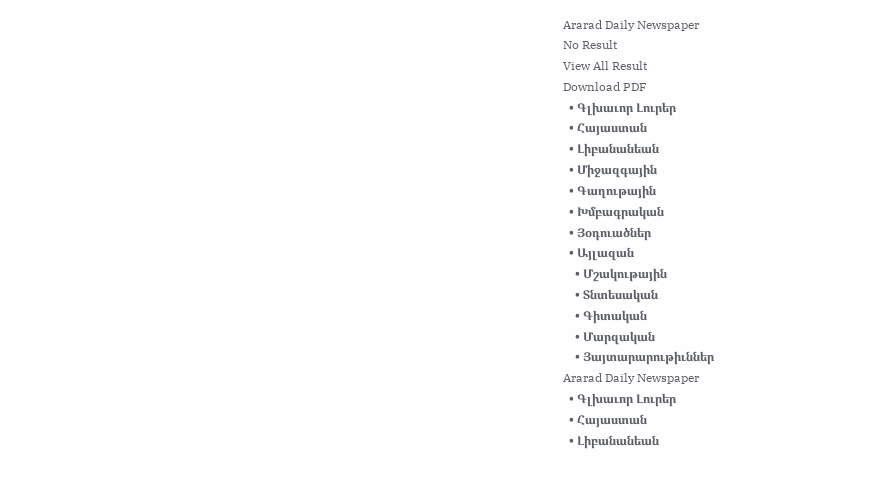Ararad Daily Newspaper
No Result
View All Result
Download PDF
  • Գլխաւոր Լուրեր
  • Հայաստան
  • Լիբանանեան
  • Միջազգային
  • Գաղութային
  • Խմբագրական
  • Յօդուածներ
  • Այլազան
    • Մշակութային
    • Տնտեսական
    • Գիտական
    • Մարզական
    • Յայտարարութիւններ
Ararad Daily Newspaper
  • Գլխաւոր Լուրեր
  • Հայաստան
  • Լիբանանեան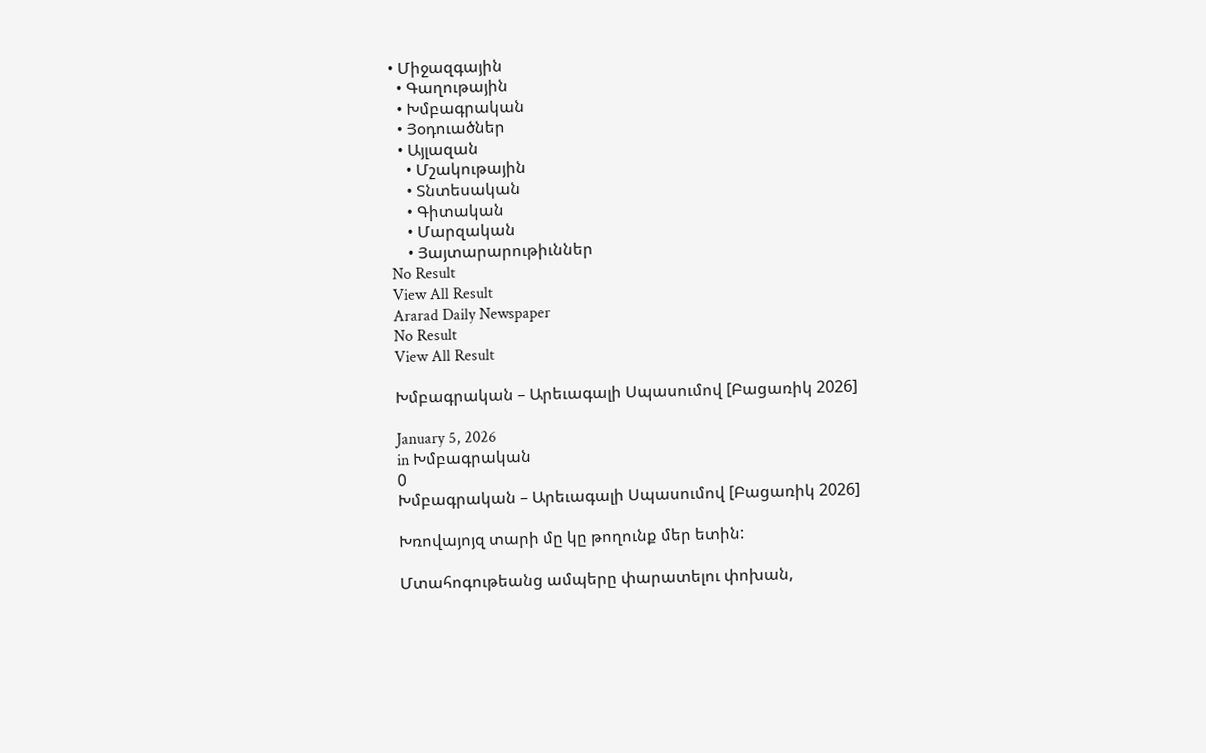• Միջազգային
  • Գաղութային
  • Խմբագրական
  • Յօդուածներ
  • Այլազան
    • Մշակութային
    • Տնտեսական
    • Գիտական
    • Մարզական
    • Յայտարարութիւններ
No Result
View All Result
Ararad Daily Newspaper
No Result
View All Result

Խմբագրական – Արեւագալի Սպասումով [Բացառիկ 2026]

January 5, 2026
in Խմբագրական
0
Խմբագրական – Արեւագալի Սպասումով [Բացառիկ 2026]

Խռովայոյզ տարի մը կը թողունք մեր ետին:

Մտահոգութեանց ամպերը փարատելու փոխան,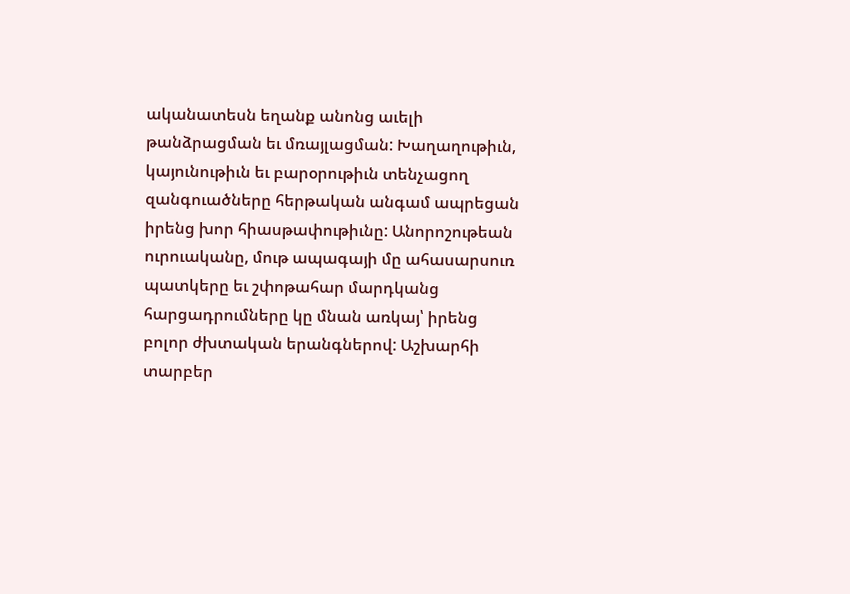ականատեսն եղանք անոնց աւելի թանձրացման եւ մռայլացման: Խաղաղութիւն, կայունութիւն եւ բարօրութիւն տենչացող զանգուածները հերթական անգամ ապրեցան իրենց խոր հիասթափութիւնը: Անորոշութեան ուրուականը, մութ ապագայի մը ահասարսուռ պատկերը եւ շփոթահար մարդկանց հարցադրումները կը մնան առկայ՝ իրենց բոլոր ժխտական երանգներով: Աշխարհի տարբեր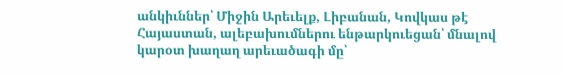անկիւններ՝ Միջին Արեւելք, Լիբանան, Կովկաս թէ Հայաստան, ալեբախումներու ենթարկուեցան՝ մնալով կարօտ խաղաղ արեւածագի մը՝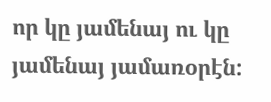որ կը յամենայ ու կը յամենայ յամառօրէն: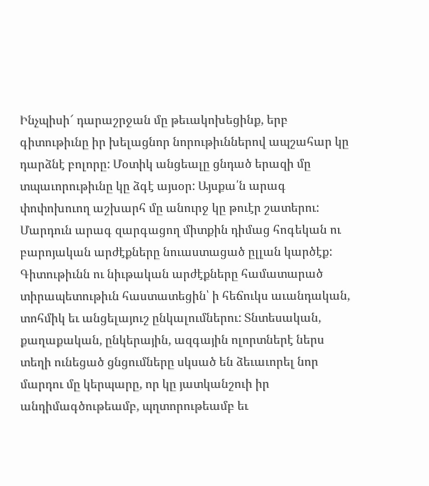Ինչպիսի՜ դարաշրջան մը թեւակոխեցինք, երբ գիտութիւնը իր խելացնոր նորութիւններով ապշահար կը դարձնէ բոլորը: Մօտիկ անցեալը ցնդած երազի մը տպաւորութիւնը կը ձգէ այսօր: Այսքա՛ն արագ փոփոխուող աշխարհ մը անուրջ կը թուէր շատերու: Մարդուն արագ զարգացող միտքին դիմաց հոգեկան ու բարոյական արժէքները նուաստացած ըլլան կարծէք: Գիտութիւնն ու նիւթական արժէքները համատարած տիրապետութիւն հաստատեցին՝ ի հեճուկս աւանդական, տոհմիկ եւ անցելայուշ ընկալումներու: Տնտեսական, քաղաքական, ընկերային, ազգային ոլորտներէ ներս տեղի ունեցած ցնցումները սկսած են ձեւաւորել նոր մարդու մը կերպարը, որ կը յատկանշուի իր անդիմագծութեամբ, պղտորութեամբ եւ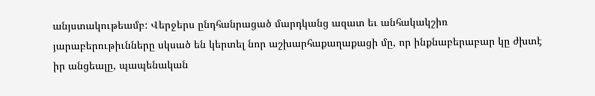անյստակութեամբ: Վերջերս ընդհանրացած մարդկանց ազատ եւ անհակակշիռ յարաբերութիւնները սկսած են կերտել նոր աշխարհաքաղաքացի մը, որ ինքնաբերաբար կը ժխտէ իր անցեալը, պապենական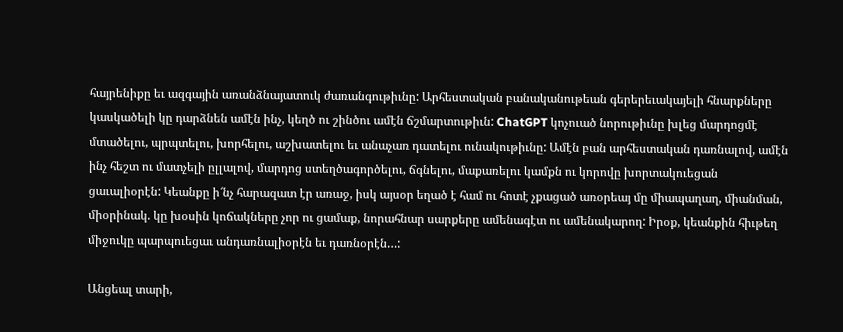հայրենիքը եւ ազգային առանձնայատուկ ժառանգութիւնը: Արհեստական բանականութեան գերերեւակայելի հնարքները կասկածելի կը դարձնեն ամէն ինչ, կեղծ ու շինծու ամէն ճշմարտութիւն: ChatGPT կոչուած նորութիւնը խլեց մարդոցմէ մտածելու, պրպտելու, խորհելու, աշխատելու եւ անաչառ դատելու ունակութիւնը: Ամէն բան արհեստական դառնալով, ամէն ինչ հեշտ ու մատչելի ըլլալով, մարդոց ստեղծագործելու, ճգնելու, մաքառելու կամքն ու կորովը խորտակուեցան ցաւալիօրէն: Կեանքը ի՜նչ հարազատ էր առաջ, իսկ այսօր եղած է համ ու հոտէ չքացած առօրեայ մը միապաղաղ, միանման, միօրինակ. կը խօսին կոճակները չոր ու ցամաք, նորահնար սարքերը ամենագէտ ու ամենակարող: Իրօք, կեանքին հիւթեղ միջուկը պարպուեցաւ անդառնալիօրէն եւ դառնօրէն…:

Անցեալ տարի,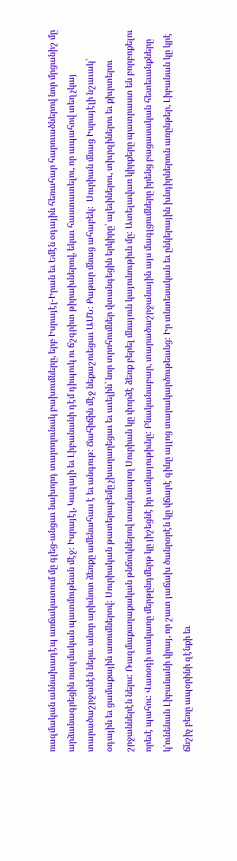ռազմական աննախադէպ առճակատում մը գլեց-անցաւ նախորդ տարողունակ բախումները, երբ Իսրայէլ-Իրան եւ Եմէն օդային հեռահար հարուածներով նոր մրցանիշ մը արձանագրեցին ռազմական պատմութեան մէջ: Իսրայէլ, Կազայի եւ Լիբանանի դէմ դիպուկ ու ճշգրիտ թիրախներով, եկաւ հաստատելու, որ ապահով տեղ չկայ տարածաշրջանէն ներս. անոր արիւնոտ ձեռքը ամենահաս է եւ անգութ: Ճահիճին մէջ նեքաշուեցաւ ԱՄՆ: Քաթար մնաց ահաբեկ:  Սուրիան մնաց Իսրայէլի նշաւակ՝ օդային եւ ցամաքային առումներով: Սուրիական թատերաբեմը չխաղաղեցաւ եւ աւելին՝ նոր տրոհումներ վտանգեցին երկիրը՝ ալեւիներու, տիւրզիներու եւ քիւրտերու շրջաններէն ներս: Ռազմաքաղաքական թնճուկներով տագնապող Սուրիան կը փորձէ ձեռք բերել մնայուն կայունութիւն մը: Ատելավառ կիրքերը պատրաստ են բորբոքելու որեւէ պահու: Վառօդի տակառը մերթընդմերթ կը յիշեցնէ իր առկայութիւնը: Բնականաբար, տարածաշրջանային այս մագլցումները իրենց բացասական հետեւանքները կ’ունենան Լիբանանի վրայ, որ շատ յաճախ ծանրօրէն կը վճարէ գինը այլոց տարակարծութեանց: Իր տնտեսական եւ ընկերային խնդիրներուն առընթեր, Լիբանան կը կրէ ճնշիչ բեռը ապօրինի զէնքի եւ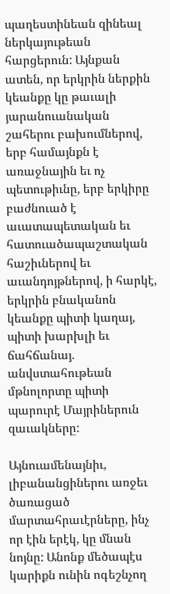պաղեստինեան զինեալ ներկայութեան հարցերուն: Այնքան ատեն, որ երկրին ներքին կեանքը կը թաւալի յարանուանական շահերու բախումներով, երբ համայնքն է առաջնային եւ ոչ պետութիւնը, երբ երկիրը բաժնուած է աւատապետական եւ հատուածապաշտական հաշիւներով եւ աւանդոյթներով, ի հարկէ, երկրին բնականոն կեանքը պիտի կաղայ, պիտի խարխլի եւ ճահճանայ. անվստահութեան մթնոլորտը պիտի պարուրէ Մայրիներուն զաւակները:

Այնուամենայնիւ, լիբանանցիներու առջեւ ծառացած մարտահրաւէրները, ինչ որ էին երէկ, կը մնան նոյնը: Անոնք մեծապէս կարիքն ունին ոգեշնչող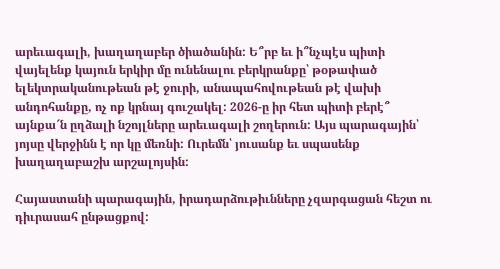արեւագալի, խաղաղաբեր ծիածանին: Ե՞րբ եւ ի՞նչպէս պիտի վայելենք կայուն երկիր մը ունենալու բերկրանքը՝ թօթափած ելեկտրականութեան թէ ջուրի, անապահովութեան թէ վախի անդոհանքը, ոչ ոք կրնայ գուշակել: 2026-ը իր հետ պիտի բերէ՞ այնքա՜ն ըղձալի նշոյլները արեւագալի շողերուն: Այս պարագային՝ յոյսը վերջինն է որ կը մեռնի: Ուրեմն՝ յուսանք եւ սպասենք խաղաղաբաշխ արշալոյսին:

Հայաստանի պարագային, իրադարձութիւնները չզարգացան հեշտ ու դիւրասահ ընթացքով: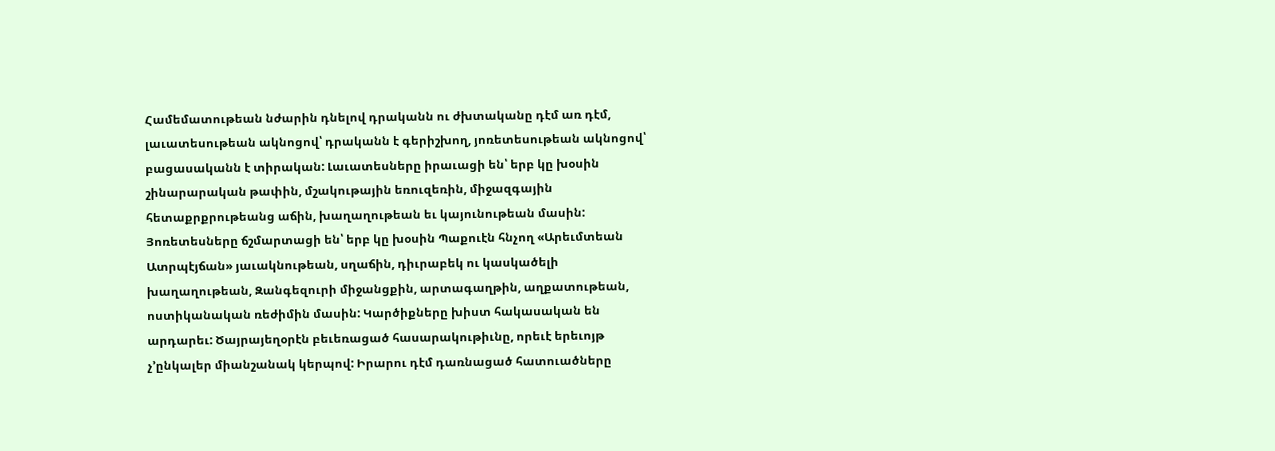Համեմատութեան նժարին դնելով դրականն ու ժխտականը դէմ առ դէմ, լաւատեսութեան ակնոցով՝ դրականն է գերիշխող, յոռետեսութեան ակնոցով՝ բացասականն է տիրական: Լաւատեսները իրաւացի են՝ երբ կը խօսին շինարարական թափին, մշակութային եռուզեռին, միջազգային հետաքրքրութեանց աճին, խաղաղութեան եւ կայունութեան մասին: Յոռետեսները ճշմարտացի են՝ երբ կը խօսին Պաքուէն հնչող «Արեւմտեան Ատրպէյճան» յաւակնութեան, սղաճին, դիւրաբեկ ու կասկածելի խաղաղութեան, Զանգեզուրի միջանցքին, արտագաղթին, աղքատութեան, ոստիկանական ռեժիմին մասին: Կարծիքները խիստ հակասական են արդարեւ: Ծայրայեղօրէն բեւեռացած հասարակութիւնը, որեւէ երեւոյթ չ’ընկալեր միանշանակ կերպով: Իրարու դէմ դառնացած հատուածները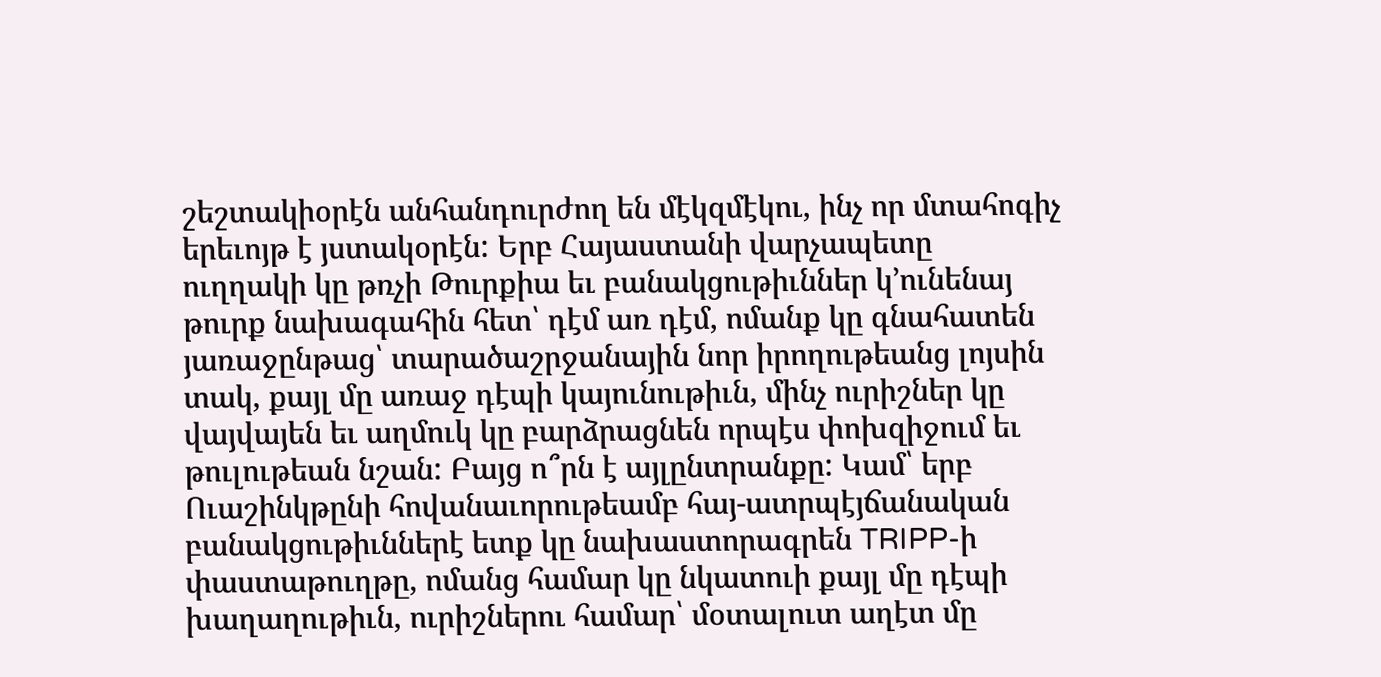շեշտակիօրէն անհանդուրժող են մէկզմէկու, ինչ որ մտահոգիչ երեւոյթ է յստակօրէն: Երբ Հայաստանի վարչապետը ուղղակի կը թռչի Թուրքիա եւ բանակցութիւններ կ’ունենայ թուրք նախագահին հետ՝ դէմ առ դէմ, ոմանք կը գնահատեն յառաջընթաց՝ տարածաշրջանային նոր իրողութեանց լոյսին տակ, քայլ մը առաջ դէպի կայունութիւն, մինչ ուրիշներ կը վայվայեն եւ աղմուկ կը բարձրացնեն որպէս փոխզիջում եւ թուլութեան նշան: Բայց ո՞րն է այլընտրանքը: Կամ՝ երբ Ուաշինկթընի հովանաւորութեամբ հայ-ատրպէյճանական բանակցութիւններէ ետք կը նախաստորագրեն TRIPP-ի փաստաթուղթը, ոմանց համար կը նկատուի քայլ մը դէպի խաղաղութիւն, ուրիշներու համար՝ մօտալուտ աղէտ մը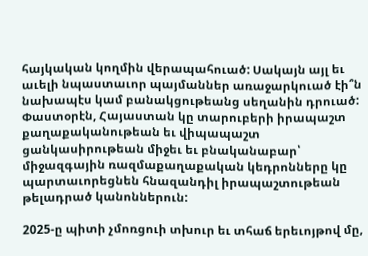հայկական կողմին վերապահուած: Սակայն այլ եւ աւելի նպաստաւոր պայմաններ առաջարկուած էի՞ն նախապէս կամ բանակցութեանց սեղանին դրուած: Փաստօրէն, Հայաստան կը տարուբերի իրապաշտ քաղաքականութեան եւ վիպապաշտ ցանկասիրութեան միջեւ եւ բնականաբար՝ միջազգային ռազմաքաղաքական կեդրոնները կը պարտաւորեցնեն հնազանդիլ իրապաշտութեան թելադրած կանոններուն:

2025-ը պիտի չմոռցուի տխուր եւ տհաճ երեւոյթով մը,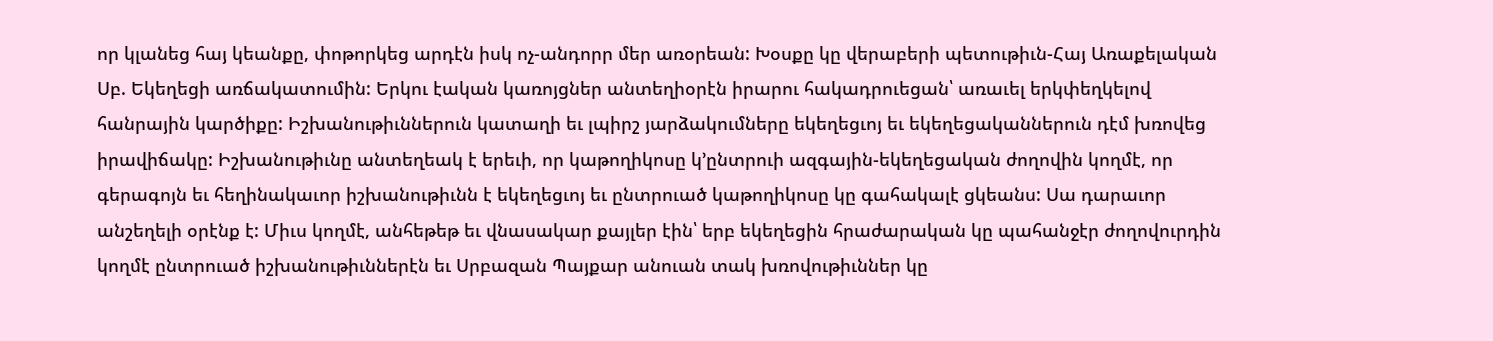որ կլանեց հայ կեանքը, փոթորկեց արդէն իսկ ոչ-անդորր մեր առօրեան: Խօսքը կը վերաբերի պետութիւն-Հայ Առաքելական Սբ. Եկեղեցի առճակատումին: Երկու էական կառոյցներ անտեղիօրէն իրարու հակադրուեցան՝ առաւել երկփեղկելով հանրային կարծիքը: Իշխանութիւններուն կատաղի եւ լպիրշ յարձակումները եկեղեցւոյ եւ եկեղեցականներուն դէմ խռովեց իրավիճակը: Իշխանութիւնը անտեղեակ է երեւի, որ կաթողիկոսը կ’ընտրուի ազգային-եկեղեցական ժողովին կողմէ, որ գերագոյն եւ հեղինակաւոր իշխանութիւնն է եկեղեցւոյ եւ ընտրուած կաթողիկոսը կը գահակալէ ցկեանս: Սա դարաւոր անշեղելի օրէնք է: Միւս կողմէ, անհեթեթ եւ վնասակար քայլեր էին՝ երբ եկեղեցին հրաժարական կը պահանջէր ժողովուրդին կողմէ ընտրուած իշխանութիւններէն եւ Սրբազան Պայքար անուան տակ խռովութիւններ կը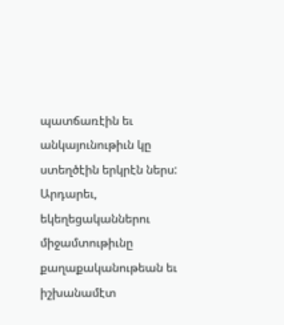պատճառէին եւ անկայունութիւն կը ստեղծէին երկրէն ներս: Արդարեւ, եկեղեցականներու միջամտութիւնը քաղաքականութեան եւ իշխանամէտ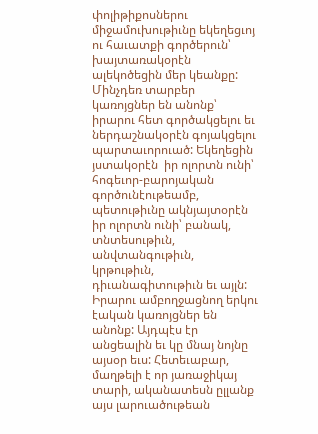փոլիթիքոսներու միջամուխութիւնը եկեղեցւոյ ու հաւատքի գործերուն՝ խայտառակօրէն ալեկոծեցին մեր կեանքը: Մինչդեռ տարբեր կառոյցներ են անոնք՝ իրարու հետ գործակցելու եւ ներդաշնակօրէն գոյակցելու պարտաւորուած: Եկեղեցին յստակօրէն  իր ոլորտն ունի՝ հոգեւոր-բարոյական գործունէութեամբ, պետութիւնը ակնյայտօրէն իր ոլորտն ունի՝ բանակ, տնտեսութիւն, անվտանգութիւն, կրթութիւն, դիւանագիտութիւն եւ այլն: Իրարու ամբողջացնող երկու էական կառոյցներ են անոնք: Այդպէս էր անցեալին եւ կը մնայ նոյնը այսօր եւս: Հետեւաբար, մաղթելի է որ յառաջիկայ տարի, ականատեսն ըլլանք այս լարուածութեան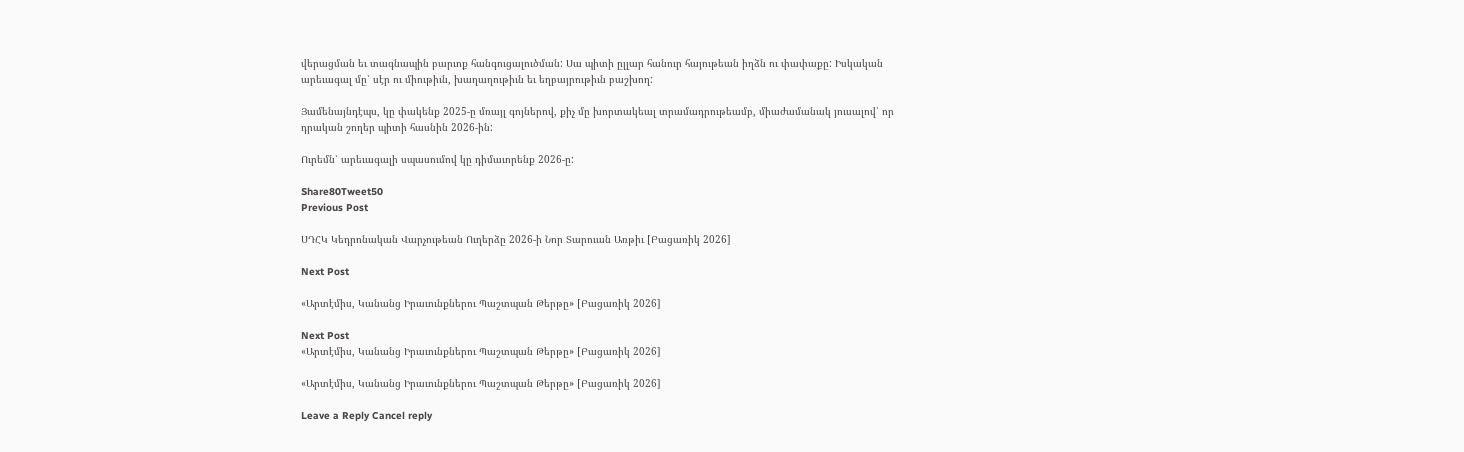վերացման եւ տագնապին բարւոք հանգուցալուծման: Սա պիտի ըլլար հանուր հայութեան իղձն ու փափաքը: Իսկական արեւագալ մը՝ սէր ու միութիւն, խաղաղութիւն եւ եղբայրութիւն բաշխող:

Յամենայնդէպս, կը փակենք 2025-ը մռայլ գոյներով, քիչ մը խորտակեալ տրամադրութեամբ, միաժամանակ յուսալով՝ որ դրական շողեր պիտի հասնին 2026-ին:

Ուրեմն՝ արեւագալի սպասումով կը դիմաւորենք 2026-ը:

Share80Tweet50
Previous Post

ՍԴՀԿ Կեդրոնական Վարչութեան Ուղերձը 2026-ի Նոր Տարուան Առթիւ [Բացառիկ 2026]

Next Post

«Արտէմիս, Կանանց Իրաւունքներու Պաշտպան Թերթը» [Բացառիկ 2026]

Next Post
«Արտէմիս, Կանանց Իրաւունքներու Պաշտպան Թերթը» [Բացառիկ 2026]

«Արտէմիս, Կանանց Իրաւունքներու Պաշտպան Թերթը» [Բացառիկ 2026]

Leave a Reply Cancel reply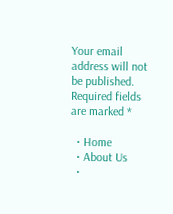Your email address will not be published. Required fields are marked *

  • Home
  • About Us
  •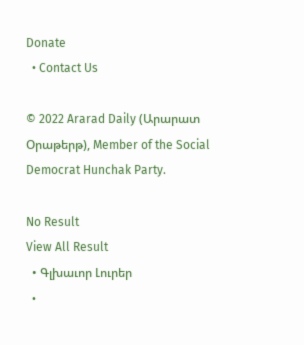Donate
  • Contact Us

© 2022 Ararad Daily (Արարատ Օրաթերթ), Member of the Social Democrat Hunchak Party.

No Result
View All Result
  • Գլխաւոր Լուրեր
  •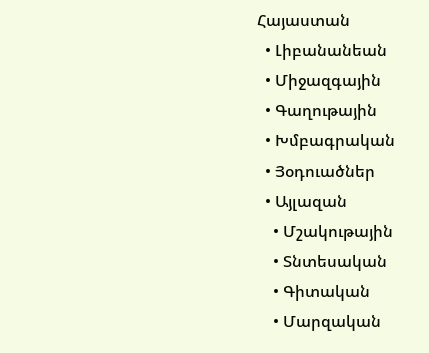Հայաստան
  • Լիբանանեան
  • Միջազգային
  • Գաղութային
  • Խմբագրական
  • Յօդուածներ
  • Այլազան
    • Մշակութային
    • Տնտեսական
    • Գիտական
    • Մարզական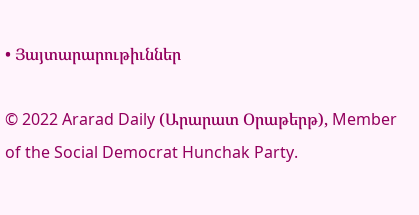• Յայտարարութիւններ

© 2022 Ararad Daily (Արարատ Օրաթերթ), Member of the Social Democrat Hunchak Party.